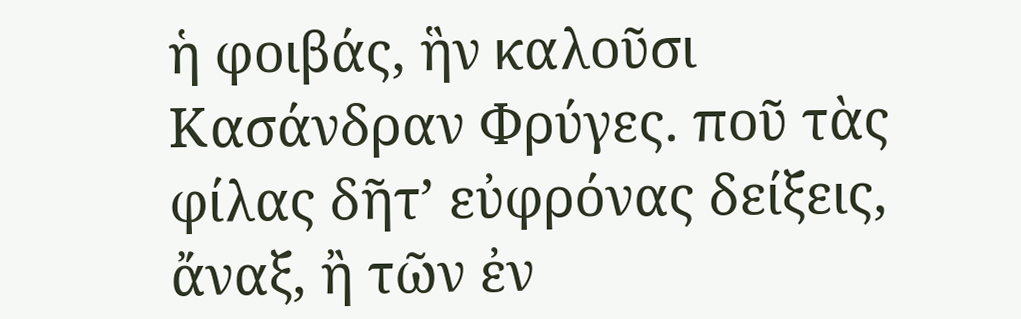ἡ φοιβάς, ἣν καλοῦσι Κασάνδραν Φρύγες. ποῦ τὰς φίλας δῆτʼ εὐφρόνας δείξεις, ἄναξ, ἢ τῶν ἐν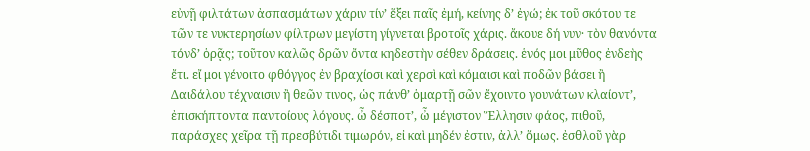εὐνῇ φιλτάτων ἀσπασμάτων χάριν τίνʼ ἕξει παῖς ἐμή, κείνης δʼ ἐγώ; ἐκ τοῦ σκότου τε τῶν τε νυκτερησίων φίλτρων μεγίστη γίγνεται βροτοῖς χάρις. ἄκουε δή νυν· τὸν θανόντα τόνδʼ ὁρᾷς; τοῦτον καλῶς δρῶν ὄντα κηδεστὴν σέθεν δράσεις. ἑνός μοι μῦθος ἐνδεὴς ἔτι. εἴ μοι γένοιτο φθόγγος ἐν βραχίοσι καὶ χερσὶ καὶ κόμαισι καὶ ποδῶν βάσει ἢ Δαιδάλου τέχναισιν ἢ θεῶν τινος, ὡς πάνθʼ ὁμαρτῇ σῶν ἔχοιντο γουνάτων κλαίοντʼ, ἐπισκήπτοντα παντοίους λόγους. ὦ δέσποτʼ, ὦ μέγιστον Ἕλλησιν φάος, πιθοῦ, παράσχες χεῖρα τῇ πρεσβύτιδι τιμωρόν, εἰ καὶ μηδέν ἐστιν, ἀλλʼ ὅμως. ἐσθλοῦ γὰρ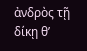ἀνδρὸς τῇ δίκῃ θʼ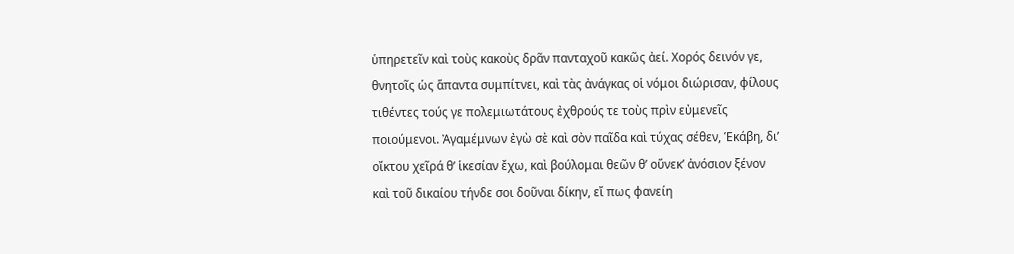ὑπηρετεῖν καὶ τοὺς κακοὺς δρᾶν πανταχοῦ κακῶς ἀεί. Χορός δεινόν γε, θνητοῖς ὡς ἅπαντα συμπίτνει, καὶ τὰς ἀνάγκας οἱ νόμοι διώρισαν, φίλους τιθέντες τούς γε πολεμιωτάτους ἐχθρούς τε τοὺς πρὶν εὐμενεῖς ποιούμενοι. Ἀγαμέμνων ἐγὼ σὲ καὶ σὸν παῖδα καὶ τύχας σέθεν, Ἑκάβη, διʼ οἴκτου χεῖρά θʼ ἱκεσίαν ἔχω, καὶ βούλομαι θεῶν θʼ οὕνεκʼ ἀνόσιον ξένον καὶ τοῦ δικαίου τήνδε σοι δοῦναι δίκην, εἴ πως φανείη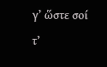γʼ ὥστε σοί τʼ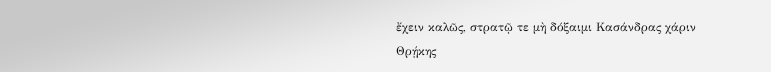ἔχειν καλῶς, στρατῷ τε μὴ δόξαιμι Κασάνδρας χάριν Θρῄκης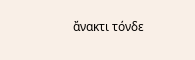ἄνακτι τόνδε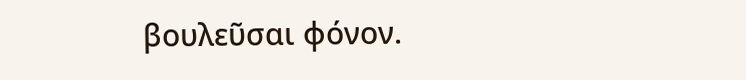βουλεῦσαι φόνον.